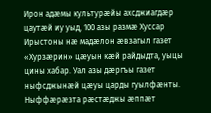Ирон адæмы культурæйы ахсджиагдæр цаутæй иу уыд, 100 азы размæ Хуссар Ирыстоны нæ мадæлон æвзагыл газет «Хурзæрин» цæуын кæй райдыдта, уыцы цины хабар. Уал азы дæргъы газет ныфсджынæй цæуы царды гуылфæнты. Ныффæрæзта рæстæджы æппæт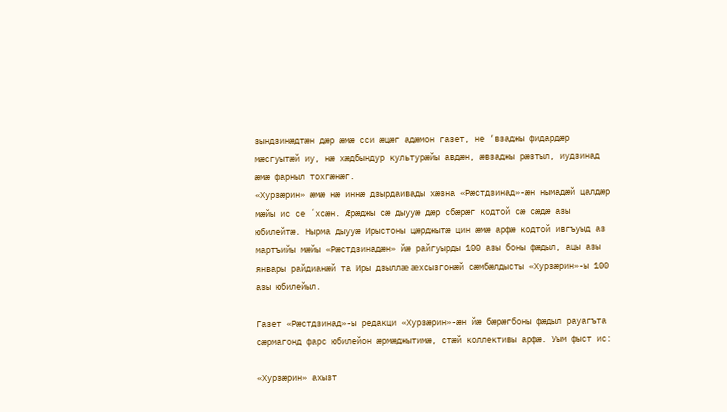зындзинæдтæн дæр æмæ сси æцæг адæмон газет, не ‘взаджы фидардæр мæсгуытæй иу, нæ хæдбындур культурæйы авдæн, æвзаджы рæзтыл, иудзинад æмæ фарныл тохгæнæг.
«Хурзæрин» æмæ нæ иннæ дзырдаивады хæзна «Рæстдзинад»-æн нымадæй цалдæр мæйы ис се ʻхсæн. Æрæджы сæ дыууæ дæр сбæрæг кодтой сæ сæдæ азы юбилейтæ. Нырма дыууæ Ирыстоны цæрджытæ цин æмæ арфæ кодтой ивгъуыд аз мартъийы мæйы «Рæстдзинадæн» йæ райгуырды 100 азы боны фæдыл, ацы азы январы райдианæй та Иры дзыллæ æхсызгонæй сæмбæлдысты «Хурзæрин»-ы 100 азы юбилейыл.

Газет «Рæстдзинад»-ы редакци «Хурзæрин»-æн йæ бæрæгбоны фæдыл рауагъта сæрмагонд фарс юбилейон æрмæджытимæ, стæй коллективы арфæ. Уым фыст ис:

«Хурзæрин» ахызт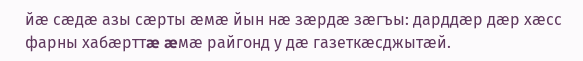йæ сæдæ азы сæрты æмæ йын нæ зæрдæ зæгъы: дарддæр дæр хæсс фарны хабæрттæ æмæ райгонд у дæ газеткæсджытæй.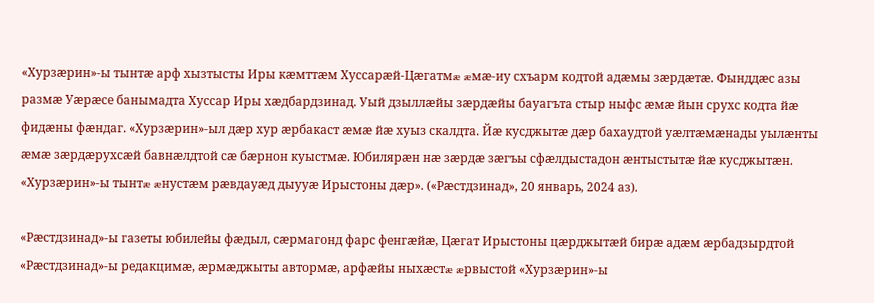«Хурзæрин»-ы тынтæ арф хызтысты Иры кæмттæм Хуссарæй-Цæгатмæ æмæ-иу схъарм кодтой адæмы зæрдæтæ. Фынддæс азы размæ Уæрæсе банымадта Хуссар Иры хæдбардзинад. Уый дзыллæйы зæрдæйы бауагъта стыр ныфс æмæ йын срухс кодта йæ фидæны фæндаг. «Хурзæрин»-ыл дæр хур æрбакаст æмæ йæ хуыз скалдта. Йæ кусджытæ дæр бахаудтой уæлтæмæнады уылæнты æмæ зæрдæрухсæй бавнæлдтой сæ бæрнон куыстмæ. Юбилярæн нæ зæрдæ зæгъы сфæлдыстадон æнтыстытæ йæ кусджытæн. «Хурзæрин»-ы тынтæ æнустæм рæвдауæд дыууæ Ирыстоны дæр». («Рæстдзинад», 20 январь, 2024 аз).

«Рæстдзинад»-ы газеты юбилейы фæдыл, сæрмагонд фарс фенгæйæ, Цæгат Ирыстоны цæрджытæй бирæ адæм æрбадзырдтой «Рæстдзинад»-ы редакцимæ, æрмæджыты автормæ, арфæйы ныхæстæ æрвыстой «Хурзæрин»-ы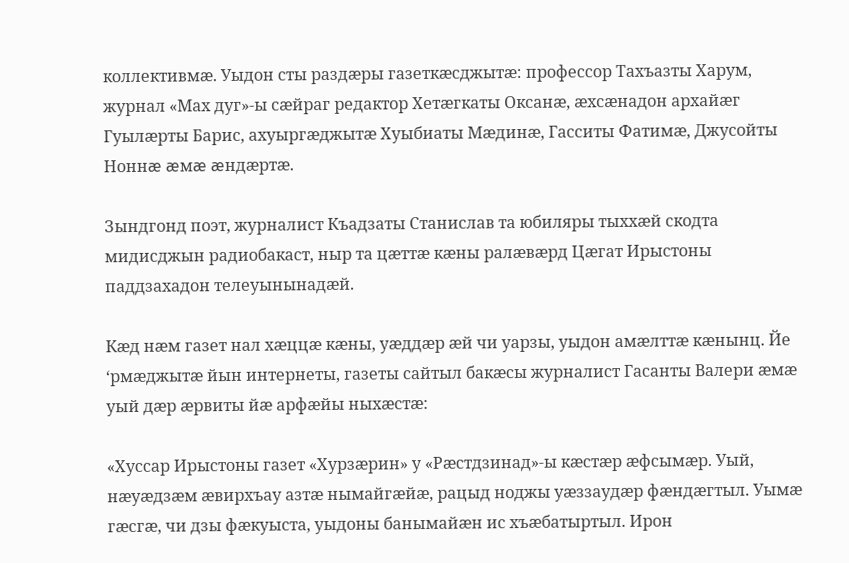коллективмæ. Уыдон сты раздæры газеткæсджытæ: профессор Тахъазты Харум, журнал «Мах дуг»-ы сæйраг редактор Хетæгкаты Оксанæ, æхсæнадон архайæг Гуылæрты Барис, ахуыргæджытæ Хуыбиаты Мæдинæ, Гасситы Фатимæ, Джусойты Ноннæ æмæ æндæртæ.

Зындгонд поэт, журналист Къадзаты Станислав та юбиляры тыххæй скодта мидисджын радиобакаст, ныр та цæттæ кæны ралæвæрд Цæгат Ирыстоны паддзахадон телеуынынадæй.

Кæд нæм газет нал хæццæ кæны, уæддæр æй чи уарзы, уыдон амæлттæ кæнынц. Йе ʻрмæджытæ йын интернеты, газеты сайтыл бакæсы журналист Гасанты Валери æмæ уый дæр æрвиты йæ арфæйы ныхæстæ:

«Хуссар Ирыстоны газет «Хурзæрин» у «Рæстдзинад»-ы кæстæр æфсымæр. Уый, нæуæдзæм æвирхъау азтæ нымайгæйæ, рацыд ноджы уæззаудæр фæндæгтыл. Уымæ гæсгæ, чи дзы фæкуыста, уыдоны банымайæн ис хъæбатыртыл. Ирон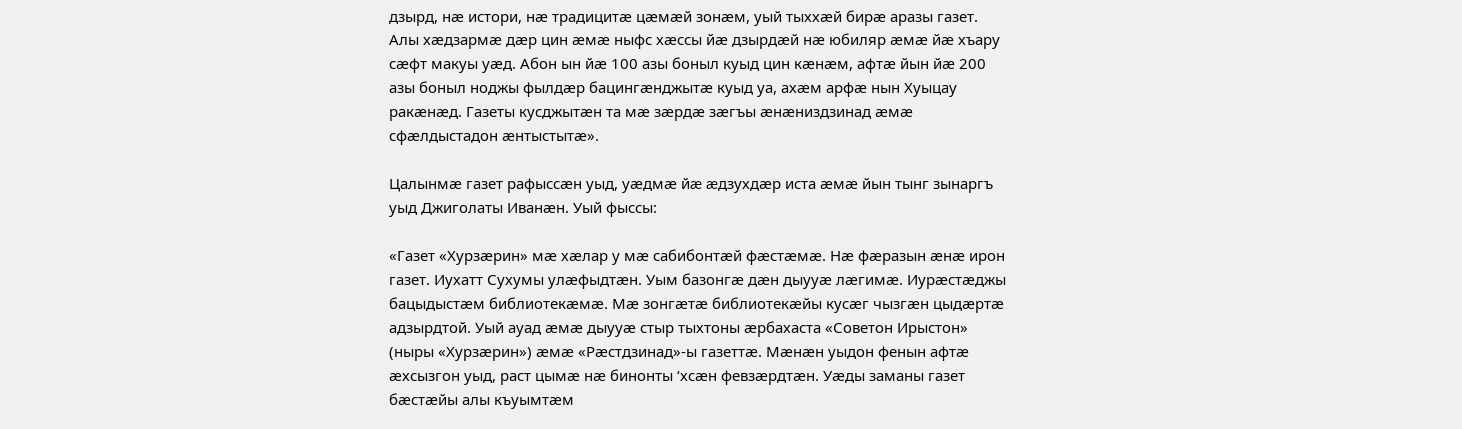дзырд, нæ истори, нæ традицитæ цæмæй зонæм, уый тыххæй бирæ аразы газет. Алы хæдзармæ дæр цин æмæ ныфс хæссы йæ дзырдæй нæ юбиляр æмæ йæ хъару сæфт макуы уæд. Абон ын йæ 100 азы боныл куыд цин кæнæм, афтæ йын йæ 200 азы боныл ноджы фылдæр бацингæнджытæ куыд уа, ахæм арфæ нын Хуыцау ракæнæд. Газеты кусджытæн та мæ зæрдæ зæгъы æнæниздзинад æмæ сфæлдыстадон æнтыстытæ».

Цалынмæ газет рафыссæн уыд, уæдмæ йæ æдзухдæр иста æмæ йын тынг зынаргъ уыд Джиголаты Иванæн. Уый фыссы:

«Газет «Хурзæрин» мæ хæлар у мæ сабибонтæй фæстæмæ. Нæ фæразын æнæ ирон газет. Иухатт Сухумы улæфыдтæн. Уым базонгæ дæн дыууæ лæгимæ. Иурæстæджы бацыдыстæм библиотекæмæ. Мæ зонгæтæ библиотекæйы кусæг чызгæн цыдæртæ адзырдтой. Уый ауад æмæ дыууæ стыр тыхтоны æрбахаста «Советон Ирыстон» (ныры «Хурзæрин») æмæ «Рæстдзинад»-ы газеттæ. Мæнæн уыдон фенын афтæ æхсызгон уыд, раст цымæ нæ бинонты ʻхсæн февзæрдтæн. Уæды заманы газет бæстæйы алы къуымтæм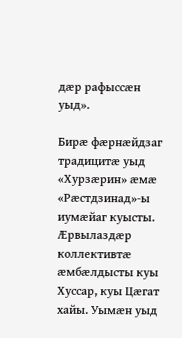дæр рафыссæн уыд».

Бирæ фæрнæйдзаг традицитæ уыд «Хурзæрин» æмæ «Рæстдзинад»-ы иумæйаг куысты. Æрвылаздæр коллективтæ æмбæлдысты куы Хуссар, куы Цæгат хайы. Уымæн уыд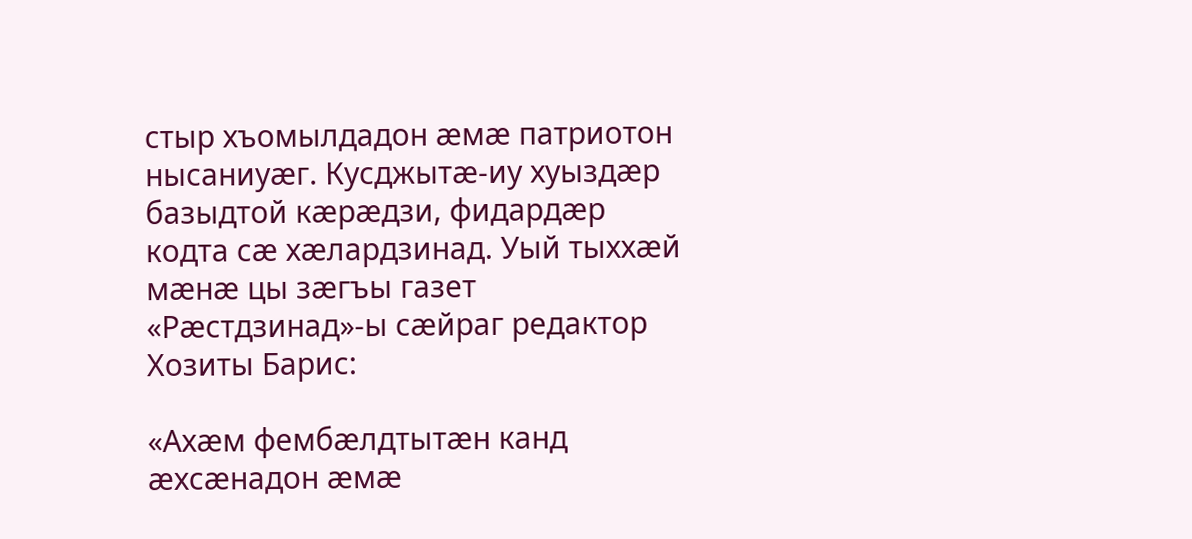стыр хъомылдадон æмæ патриотон нысаниуæг. Кусджытæ-иу хуыздæр базыдтой кæрæдзи, фидардæр кодта сæ хæлардзинад. Уый тыххæй мæнæ цы зæгъы газет «Рæстдзинад»-ы сæйраг редактор Хозиты Барис:

«Ахæм фембæлдтытæн канд æхсæнадон æмæ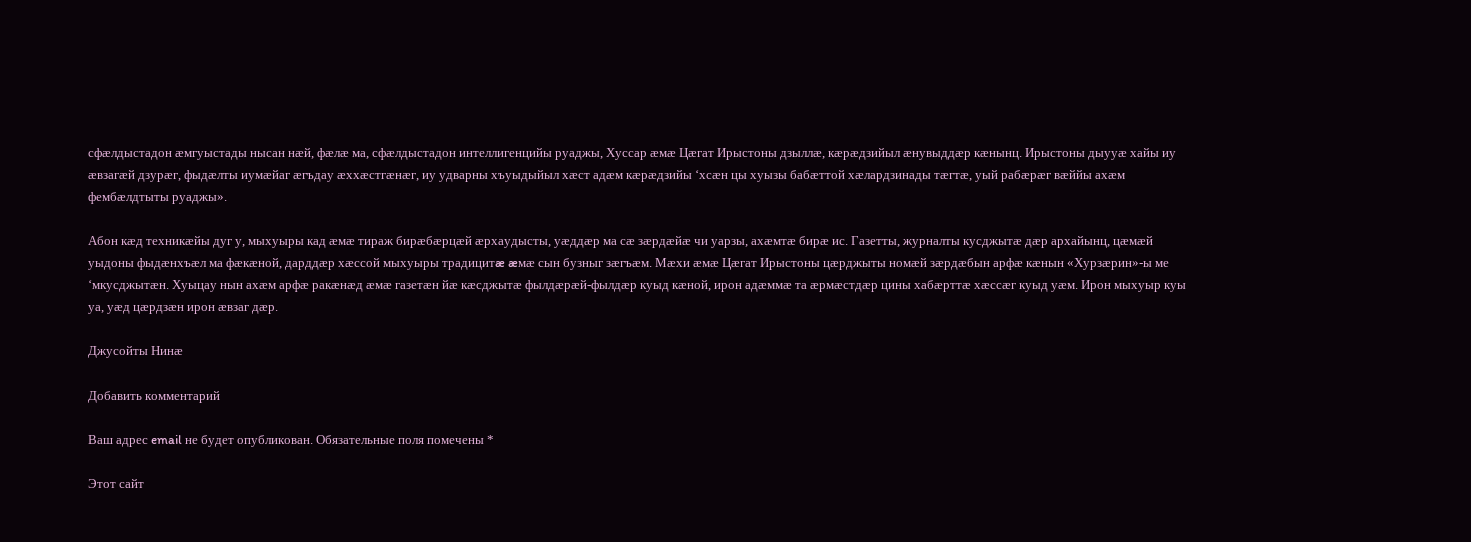сфæлдыстадон æмгуыстады нысан нæй, фæлæ ма, сфæлдыстадон интеллигенцийы руаджы, Хуссар æмæ Цæгат Ирыстоны дзыллæ, кæрæдзийыл æнувыддæр кæнынц. Ирыстоны дыууæ хайы иу æвзагæй дзурæг, фыдæлты иумæйаг æгъдау æххæстгæнæг, иу удварны хъуыдыйыл хæст адæм кæрæдзийы ‘хсæн цы хуызы бабæттой хæлардзинады тæгтæ, уый рабæрæг вæййы ахæм фембæлдтыты руаджы».

Абон кæд техникæйы дуг у, мыхуыры кад æмæ тираж бирæбæрцæй æрхаудысты, уæддæр ма сæ зæрдæйæ чи уарзы, ахæмтæ бирæ ис. Газетты, журналты кусджытæ дæр архайынц, цæмæй уыдоны фыдæнхъæл ма фæкæной, дарддæр хæссой мыхуыры традицитæ æмæ сын бузныг зæгъæм. Мæхи æмæ Цæгат Ирыстоны цæрджыты номæй зæрдæбын арфæ кæнын «Хурзæрин»-ы ме ʻмкусджытæн. Хуыцау нын ахæм арфæ ракæнæд æмæ газетæн йæ кæсджытæ фылдæрæй-фылдæр куыд кæной, ирон адæммæ та æрмæстдæр цины хабæрттæ хæссæг куыд уæм. Ирон мыхуыр куы уа, уæд цæрдзæн ирон æвзаг дæр.

Джусойты Нинæ

Добавить комментарий

Ваш адрес email не будет опубликован. Обязательные поля помечены *

Этот сайт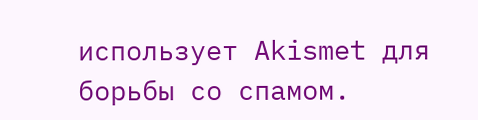использует Akismet для борьбы со спамом.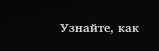Узнайте, как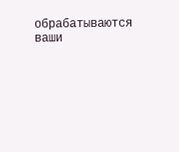обрабатываются ваши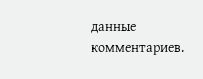данные комментариев.